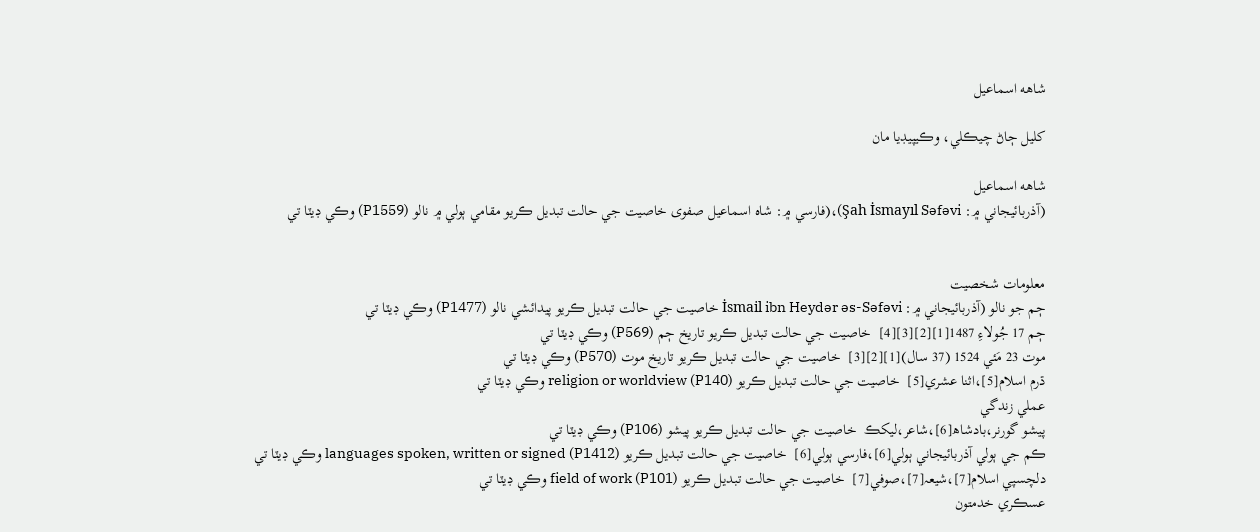شاهه اسماعيل

کليل ڄاڻ چيڪلي، وڪيپيڊيا مان

شاهه اسماعيل
(آذربائيجاني ۾: Şah İsmayıl Səfəvi)،(فارسي ۾: شاه اسماعیل صفوی خاصيت جي حالت تبديل ڪريو مقامي ٻولي ۾ نالو (P1559) وڪي ڊيٽا تي


معلومات شخصيت
ڄم جو نالو (آذربائيجاني ۾: İsmail ibn Heydər əs-Səfəvi خاصيت جي حالت تبديل ڪريو پيدائشي نالو (P1477) وڪي ڊيٽا تي
ڄم 17 جُولاءِ 1487[1][2][3][4]  خاصيت جي حالت تبديل ڪريو تاريخ ڄم (P569) وڪي ڊيٽا تي
موت 23 مَئي 1524 (37 سال)[1][2][3]  خاصيت جي حالت تبديل ڪريو تاريخ موت (P570) وڪي ڊيٽا تي
ڌرم اسلام[5]،اثنا عشري[5]  خاصيت جي حالت تبديل ڪريو religion or worldview (P140) وڪي ڊيٽا تي
عملي زندگي
پيشو گورنر،بادشاھ[6]،شاعر،ليکڪ  خاصيت جي حالت تبديل ڪريو پيشو (P106) وڪي ڊيٽا تي
ڪم جي ٻولي آذربائيجاني ٻولي[6]،فارسي ٻولي[6]  خاصيت جي حالت تبديل ڪريو languages spoken, written or signed (P1412) وڪي ڊيٽا تي
دلچسپي اسلام[7]،شیعہ[7]،صوفي[7]  خاصيت جي حالت تبديل ڪريو field of work (P101) وڪي ڊيٽا تي
عسڪري خدمتون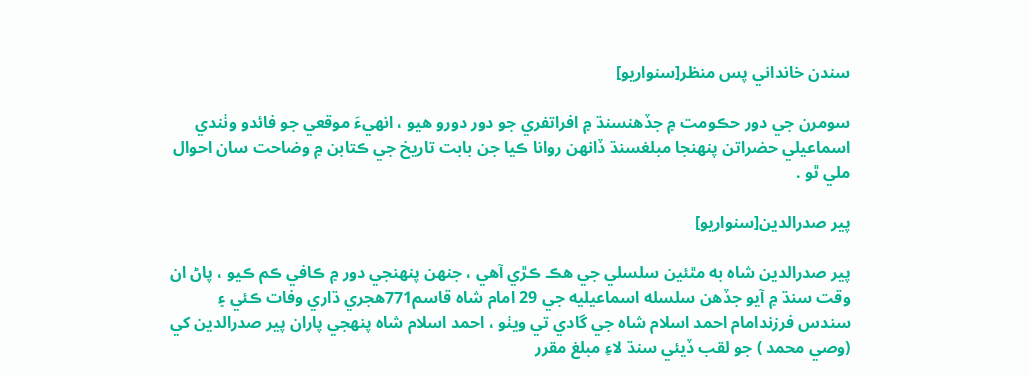سندن خانداني پس منظر[سنواريو]

سومرن جي دور حڪومت ۾ جڏهنسنڌ ۾ افراتفري جو دور دورو هيو ، انهيءَ موقعي جو فائدو وٺندي اسماعيلي حضراتن پنهنجا مبلغسنڌ ڏانهن روانا ڪيا جن بابت تاريخ جي ڪتابن ۾ وضاحت سان احوال ملي ٿو .

پير صدرالدين[سنواريو]

پير صدرالدين شاه به مٿئين سلسلي جي هڪ ڪڙي آهي ، جنهن پنهنجي دور ۾ ڪافي ڪم ڪيو ، پاڻ ان وقت سنڌ ۾ آيو جڏهن سلسله اسماعيليه جي 29 امام شاه قاسم771هجري ڌاري وفات ڪئي ۽ سندس فرزندامام احمد اسلام شاه جي گادي تي ويٺو ، احمد اسلام شاه پنهجي پاران پير صدرالدين کي (وصي محمد ) جو لقب ڏيئي سنڌ لاءِ مبلغ مقرر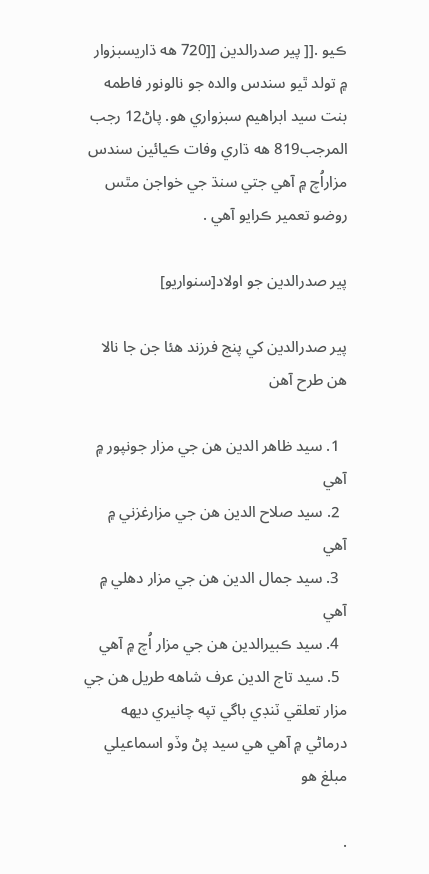ڪيو .[[ پير صدرالدين [[720 هه ڌاريسبزوار ۾ تولد ٿيو سندس والده جو نالونور فاطمه بنت سيد ابراهيم سبزواري هو. پاڻ12 رجب المرجب819 هه ڌاري وفات ڪيائين سندس مزاراُچ ۾ آهي جتي سنڌ جي خواجن مٿس روضو تعمير ڪرايو آهي .

پير صدرالدين جو اولاد[سنواريو]

پير صدرالدين کي پنج فرزند هئا جن جا نالا هن طرح آهن

  1. سيد ظاهر الدين هن جي مزار جونپور ۾ آهي
  2. سيد صلاح الدين هن جي مزارغزني ۾ آهي
  3. سيد جمال الدين هن جي مزار دهلي ۾ آهي
  4. سيد ڪبيرالدين هن جي مزار اُچ ۾ آهي
  5. سيد تاج الدين عرف شاهه طريل هن جي مزار تعلقي ٽنڊي باگي تپه چانيري ديهه درماڻي ۾ آهي هي سيد پڻ وڏو اسماعيلي مبلغ هو

.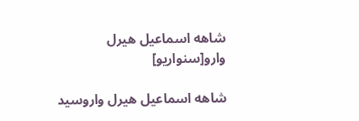شاهه اسماعيل هيرل وارو[سنواريو]

شاهه اسماعيل هيرل واروسيد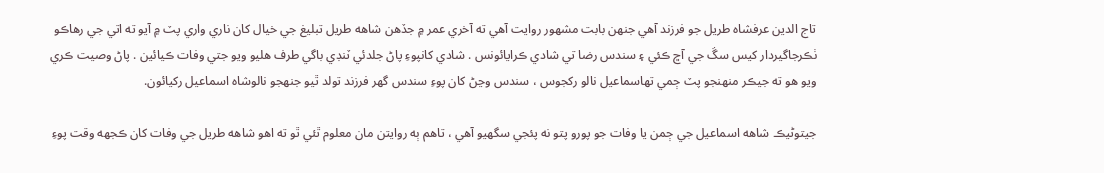تاج الدين عرفشاه طريل جو فرزند آهي جنهن بابت مشهور روايت آهي ته آخري عمر ۾ جڏهن شاهه طريل تبليغ جي خيال کان ناري واري پٽ ۾ آيو ته اتي جي رهاڪو ٺڪرجاگيردار کيس سڱ جي آڇ ڪئي ۽ سندس رضا تي شادي ڪرايائونس . شادي کانپوءِ پاڻ جلدئي ٽنڊي باگي طرف هليو ويو جتي وفات ڪيائين . پاڻ وصيت ڪري ويو هو ته جيڪر منهنجو پٽ ڄمي تهاسماعيل نالو رکجوس ، سندس وڃڻ کان پوءِ سندس گهر فرزند تولد ٿيو جنهجو نالوشاه اسماعيل رکيائون.

جيتوڻيڪ شاهه اسماعيل جي ڄمن يا وفات جو پورو پتو نه پئجي سگهيو آهي ، تاهم ٻه روايتن مان معلوم ٿئي ٿو ته اهو شاهه طريل جي وفات کان ڪجهه وقت پوءِ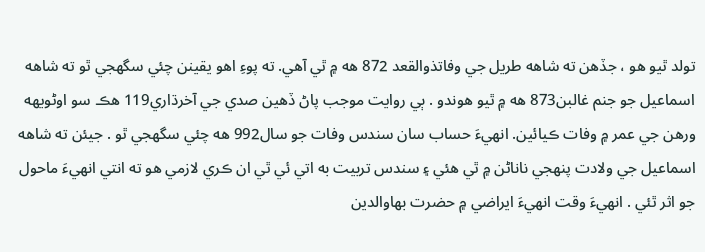تولد ٿيو هو ، جڏهن ته شاهه طريل جي وفاتذوالقعد 872 هه ۾ ٿي آهي. ته پوءِ اهو يقينن چئي سگهجي ٿو ته شاهه اسماعيل جو جنم غالبن873 هه ۾ ٿيو هوندو . ٻي روايت موجب پاڻ ڏهين صدي جي آخرڌاري119 هڪ سو اوڻويهه ورهن جي عمر ۾ وفات ڪيائين. انهيءَ حساب سان سندس وفات جو سال992 هه چئي سگهجي ٿو . جيئن ته شاهه اسماعيل جي ولادت پنهجي ناناڻن ۾ ٿي هئي ۽ سندس تربيت به اتي ئي ٿي ان ڪري لازمي هو ته انتي انهيءَ ماحول جو اثر ٿئي . انهيءَ وقت انهيءَ ايراضي ۾ حضرت بهاوالدين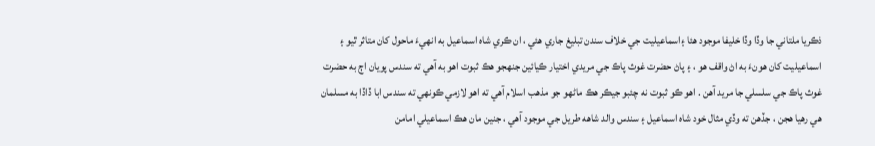ذڪريا ملتاني جا وڏا وڏا خليفا موجود هئا ۽اسماعيليت جي خلاف سندن تبليغ جاري هئي ، ان ڪري شاه اسماعيل به انهيءَ ماحول کان متاثر ٿيو ۽ اسماعيليت کان هونءَ به اڻ واقف هو ، ۽ پاڻ حضرت غوث پاڪ جي مريدي اختيار ڪيائين جنهجو هڪ ثبوت اهو به آهي ته سندس پويان اڄ به حضرت غوث پاڪ جي سلسلي جا مريد آهن . اهو ڪو ثبوت نه چئبو جيڪر هڪ ماڻهو جو مذهب اسلام آهي ته اهو لازمي ڪونهي ته سندس ابا ڏاڏا به مسلمان هي رهيا هجن ، جڏهن ته وڏي مثال خود شاه اسماعيل ۽ سندس والد شاهه طريل جي موجود آهي ، جنين مان هڪ اسماعيلي امامن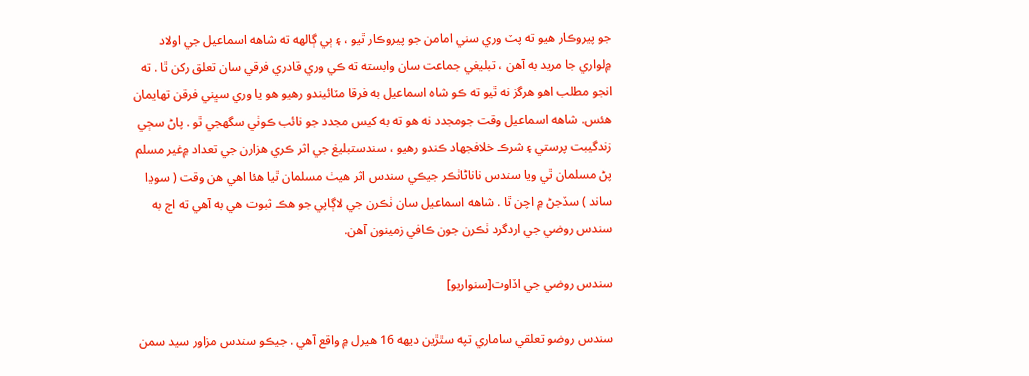جو پيروڪار هيو ته پٽ وري سني امامن جو پيروڪار ٿيو ، ۽ ٻي ڳالهه ته شاهه اسماعيل جي اولاد ۾لواري جا مريد به آهن ، تبليغي جماعت سان وابسته ته ڪي وري قادري فرقي سان تعلق رکن ٿا . ته انجو مطلب اهو هرگز نه ٿيو ته ڪو شاه اسماعيل به فرقا مٽائيندو رهيو هو يا وري سڀني فرقن تهايمان هئس. شاهه اسماعيل وقت جومجدد نه هو ته به کيس مجدد جو نائب ڪوٺي سگهجي ٿو . پاڻ سڄي زندگيبت پرستي ۽ شرڪ خلافجهاد ڪندو رهيو ، سندستبليغ جي اثر ڪري هزارن جي تعداد ۾غير مسلم پڻ مسلمان ٿي ويا سندس ناناڻاٺڪر جيڪي سندس اثر هيٺ مسلمان ٿيا هئا اهي هن وقت ( سوڍا ساند ) سڏجڻ ۾ اچن ٿا . شاهه اسماعيل سان ٺڪرن جي لاڳاپي جو هڪ ثبوت هي به آهي ته اڄ به سندس روضي جي اردگرد ٺڪرن جون ڪافي زمينون آهن.

سندس روضي جي اڏاوت[سنواريو]

سندس روضو تعلقي ساماري تپه سٿڙين ديهه 16 هيرل ۾ واقع آهي . جيڪو سندس مزاور سيد سمن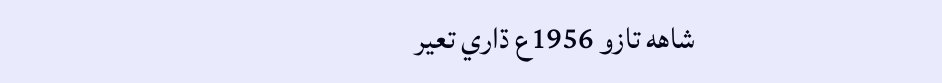شاهه تازو 1956ع ڌاري تعير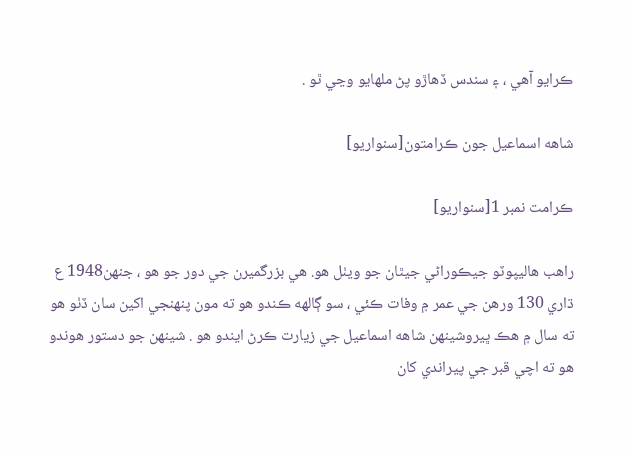ڪرايو آهي ، ۽ سندس ڏهاڙو پڻ ملهايو وڃي ٿو .

شاهه اسماعيل جون ڪرامتون[سنواريو]

ڪرامت نمبر 1[سنواريو]

راهب هاليپوٽو جيڪوراڻي جيٿان جو ويٺل هو. هي بزرگميرن جي دور جو هو ، جنهن1948 ع ڌاري 130 ورهن جي عمر ۾ وفات ڪئي ، سو ڳالهه ڪندو هو ته مون پنهنجي اکين سان ڏٺو هو ته سال ۾ هڪ ڀيروشينهن شاهه اسماعيل جي زيارت ڪرڻ ايندو هو . شينهن جو دستور هوندو هو ته اچي قبر جي پيراندي کان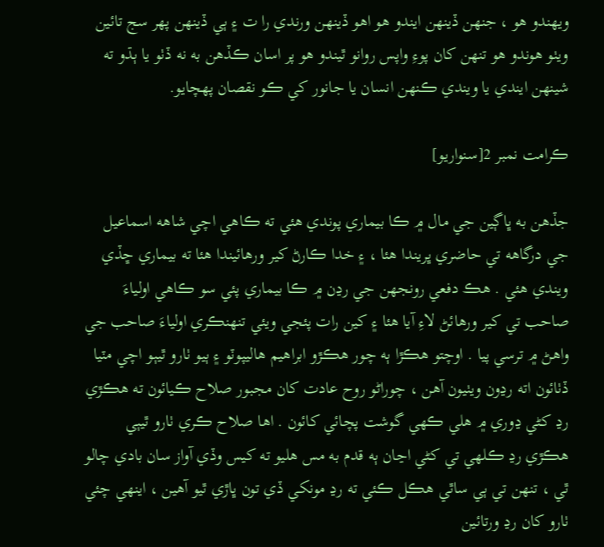ويهندو هو ، جنهن ڏينهن ايندو هو اهو ڏينهن ورندي را ت ۽ ٻي ڏينهن پهر سج تائين ويٺو هوندو هو تنهن کان پوءِ واپس روانو ٿيندو هو پر اسان ڪڏهن به نه ڏٺو يا ٻڌو ته شينهن ايندي يا ويندي ڪنهن انسان يا جانور کي ڪو نقصان پهچايو.

ڪرامت نمبر 2[سنواريو]

جڏهن به ڀاڳين جي مال ۾ ڪا بيماري پوندي هئي ته ڪاهي اچي شاهه اسماعيل جي درگاهه تي حاضري ڀريندا هئا ، ۽ خدا ڪارڻ کير ورهائيندا هئا ته بيماري ڇڏي ويندي هئي . هڪ دفعي رونجهن جي رڍن ۾ ڪا بيماري پئي سو ڪاهي اولياءَ صاحب تي کير ورهائڻ لاءِ آيا هئا ۽ کين رات پئجي ويئي تنهنڪري اولياءَ صاحب جي واهڻ ۾ ترسي پيا . اوچتو هڪڙا ٻه چور هڪڙو ابراهيم هاليپوٽو ۽ ٻيو ٺارو ٿيٻو اچي مٽيا ڏٺائون اته رڍون ويٺيون آهن ، چوراڻو روح عادت کان مجبور صلاح ڪيائون ته هڪڙي رڍ کڻي ڍوري ۾ هلي ڪهي گوشت پچائي کائون . اها صلاح ڪري ٺارو ٿيٻي هڪڙي رڍ ڪلهي تي کڻي اڃان ٻه قدم به مس هليو ته کيس وڏي آواز سان بادي چالو ٿي ، تنهن تي ٻي ساٿي هڪل ڪئي ته رڍ مونکي ڏي تون ڀاڙي ٿيو آهين ، اينهي چئي ٺارو کان رڍ ورتائين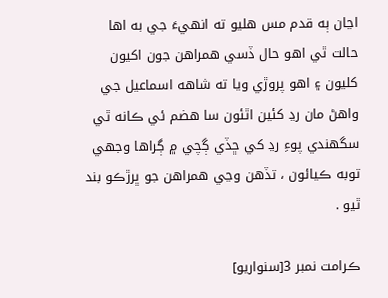اڃان ٻه قدم مس هليو ته انهيءَ جي به اها حالت ٿي اهو حال ڏسي همراهن جون اکيون کليون ۽ اهو پروڙي ويا ته شاهه اسماعيل جي واهڻ مان رڍ کئين اٿئون سا هضم ئي ڪانه ٿي سگهندي پوءِ رڍ کي ڇڏي ڳچي ۾ ڳراها وجهي توبه ڪيائون ، تڏهن وڃي همراهن جو ڀرڙڪو بند ٿيو .

ڪرامت نمبر 3[سنواريو]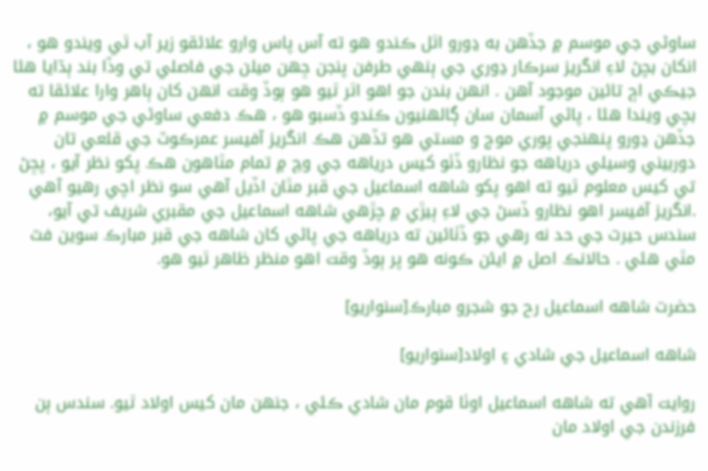ساوڻي جي موسم ۾ جڏهن به ڍورو اٿل ڪندو هو ته آس پاس وارو علائقو زير آب ٿي ويندو هو ، انکان بچڻ لاءِ انگريز سرڪار ڍوري جي ٻنهي طرفن پنجن ڇهن ميلن جي فاصلي تي وڏا بند ٻڌايا هئا جيڪي اڄ تائين موجود آهن . انهن بندن جو اهو اٿر ٿيو هو ٻوڏ وقت انهن کان ٻاهر وارا علائقا ته بچي ويندا هئا ، پاڻي آسمان سان ڳالهنيون ڪندو ڏسبو هو ، هڪ دفعي ساوڻي جي موسم ۾ جڏهن ڍورو پنهنجي پوري موج و مستي هو تڏهن هڪ انگريز آفيسر عمرڪوٽ جي قلعي تان دوربيني وسيلي درياهه جو نظارو ڏٺو کيس درياهه جي وچ ۾ تمام مٿاهون هڪ پکو نظر آيو ، پڇڻ تي کيس معلوم ٿيو ته اهو پکو شاهه اسماعيل جي قبر مٿان اڏيل آهي سو نظر اچي رهيو آهي .انگريز آفيسر اهو نظارو ڏسڻ جي لاءِ ٻيڙي ۾ چڙهي شاهه اسماعيل جي مقبري شريف تي آيو، سندس حيرت جي حد نه رهي جو ڏٺائين ته درياهه جي پاڻي کان شاهه جي قبر مبارڪ سوين فٽ مٿي هئي . حالانڪ اصل ۾ ايئن ڪونه هو پر ٻوڏ وقت اهو منظر ظاهر ٿيو هو.

حضرت شاهه اسماعيل رح جو شجرو مبارڪ[سنواريو]

شاهه اسماعيل جي شادي ۽ اولاد[سنواريو]

روايت آهي ته شاهه اسماعيل اوٺا قوم مان شادي ڪئي ، جنهن مان کيس اولاد ٿيو. سندس ٻن فرزندن جي اولاد مان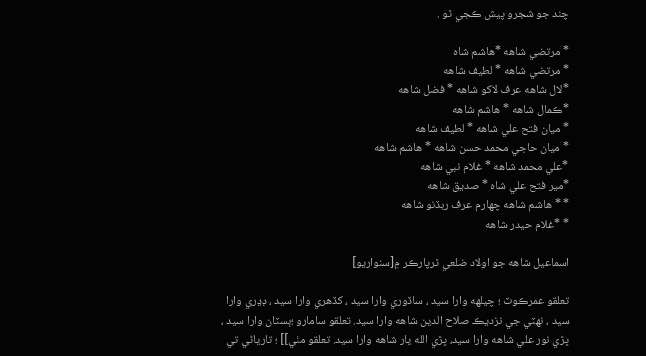چند جو شجرو پيش ڪجي ٿو .

* مرتضي شاهه *هاشم شاه
* مرتضي شاهه * لطيف شاهه
*لال شاهه عرف لاکو شاهه * فضل شاهه
*ڪمال شاهه * هاشم شاهه
* ميان فتح علي شاهه * لطيف شاهه
* ميان حاجي محمد حسن شاهه * هاشم شاهه
*علي محمد شاهه * غلام نبي شاهه
*مير فتح علي شاه * صديق شاهه
* * هاشم شاهه چهارم عرف ربڏنو شاهه
* *غلام حيدر شاهه

اسماعيل شاهه جو اولاد ضلعي ٿرپارڪر ۾[سنواريو]

تعلقو عمرڪوٽ ؛ چيلهه وارا سيد ، ساڏوري وارا سيد ، کڏهري وارا سيد ، ڊڍري وارا سيد ، نهٽي جي نزديڪ صلاح الدين شاهه وارا سيد. تعلقو سامارو ؛ٻسٽان وارا سيد ، ڀڙي نور علي شاهه وارا سيد، ڀڙي الله يار شاهه وارا سيد. تعلقو مٺي]] ؛ تارياڻي تي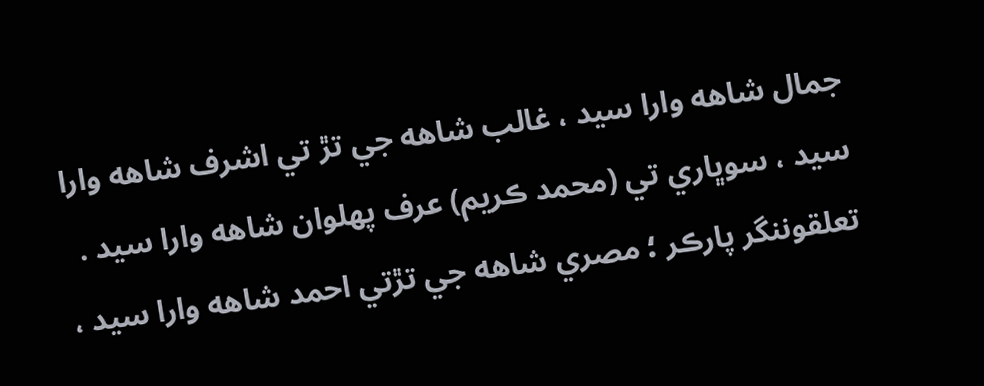جمال شاهه وارا سيد ، غالب شاهه جي تڙ تي اشرف شاهه وارا سيد ، سوڀاري تي (محمد ڪريم) عرف پهلوان شاهه وارا سيد . تعلقوننگر پارڪر ؛ مصري شاهه جي تڙتي احمد شاهه وارا سيد ،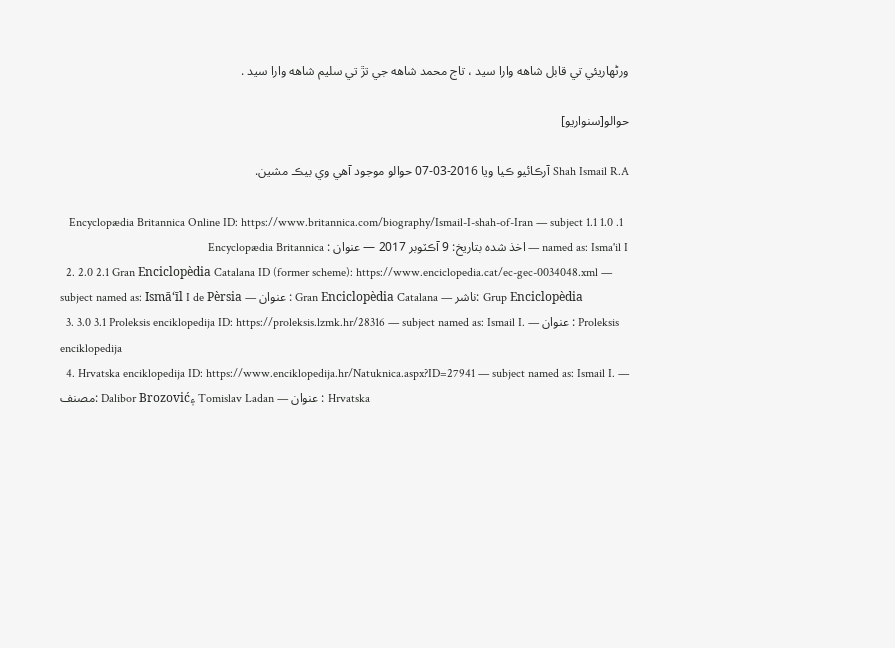ورڻهاريئي تي قابل شاهه وارا سيد ، تاج محمد شاهه جي تڙ تي سليم شاهه وارا سيد .

حوالو[سنواريو]

Shah Ismail R.A آرڪائيو ڪيا ويا 2016-03-07 حوالو موجود آهي وي بيڪ مشين.

  1. 1.0 1.1 Encyclopædia Britannica Online ID: https://www.britannica.com/biography/Ismail-I-shah-of-Iran — subject named as: Isma'il I — اخذ شدہ بتاریخ: 9 آڪٽوبر 2017 — عنوان : Encyclopædia Britannica
  2. 2.0 2.1 Gran Enciclopèdia Catalana ID (former scheme): https://www.enciclopedia.cat/ec-gec-0034048.xml — subject named as: Ismā‘īl I de Pèrsia — عنوان : Gran Enciclopèdia Catalana — ناشر: Grup Enciclopèdia
  3. 3.0 3.1 Proleksis enciklopedija ID: https://proleksis.lzmk.hr/28316 — subject named as: Ismail I. — عنوان : Proleksis enciklopedija
  4. Hrvatska enciklopedija ID: https://www.enciklopedija.hr/Natuknica.aspx?ID=27941 — subject named as: Ismail I. — مصنف: Dalibor Brozović۽ Tomislav Ladan — عنوان : Hrvatska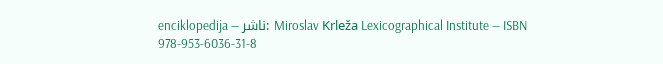enciklopedija — ناشر: Miroslav Krleža Lexicographical Institute — ISBN 978-953-6036-31-8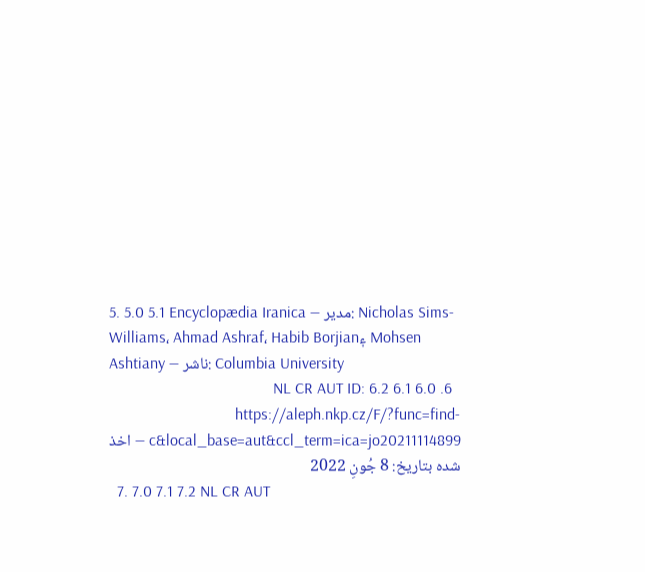5. 5.0 5.1 Encyclopædia Iranica — مدیر: Nicholas Sims-Williams، Ahmad Ashraf، Habib Borjian۽ Mohsen Ashtiany — ناشر: Columbia University
  6. 6.0 6.1 6.2 NL CR AUT ID: https://aleph.nkp.cz/F/?func=find-c&local_base=aut&ccl_term=ica=jo20211114899 — اخذ شدہ بتاریخ: 8 جُونِ 2022
  7. 7.0 7.1 7.2 NL CR AUT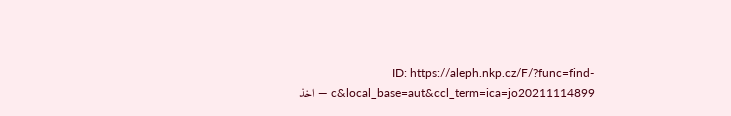ID: https://aleph.nkp.cz/F/?func=find-c&local_base=aut&ccl_term=ica=jo20211114899 — اخذ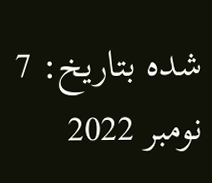شدہ بتاریخ: 7 نومبر 2022